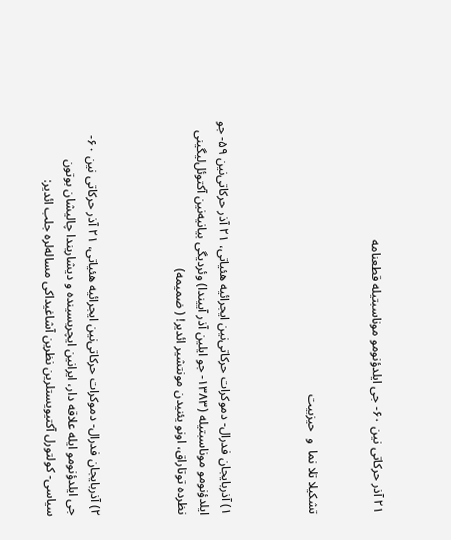٢١ آذر حرکاتى نين ۶٠- جى ايلدؤنومو موناسبتيله قطعنامه


تشکيلا تلا نما  و  حيزبيت



١) آذربايجان فدرال- دموکرات حرکاتى‌نين ايجرائيه هئياتى، ٢١ آذر حرکاتى‌نين ۵٩- جو ايلدؤنومو موناسبتيله (١٣٨٣- جو ايلين آذر آييندا) وئرديگى بيانيه‌نين آکتوئل‌ليگينى نظرده توتاراق، اونو يئنيدن مونتشير ائدير! ( ضميمه)



٢) آذربايجان فدرال- دموکرات حرکاتى‌نين ايجرائيه هئياتى، ٢١ آذر حرکاتى نين ۶٠- جى ايلدؤنومو ايله علاقه دار، ايرانين ايچريسينده و ديشاريندا چاليشان بوتون سياسى- کولتورل آکتيويستلرين نظرين آشاغيداکى مساله‌‌لره جلب ائدير: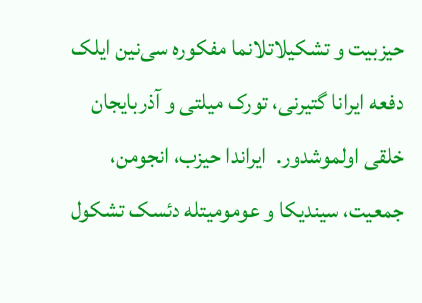حيزبيت و تشکيلاتلانما مفکوره‌ سى‌نين ايلک دفعه ايرانا گتيرنى، تورک ميلتى و آذربايجان خلقى اولموشدور.  ايراندا حيزب، انجومن، جمعيت، سينديکا و عوموميتله دئسک تشکول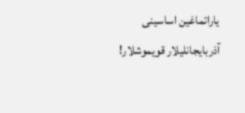ياراتماغين اساسينى آذربايجانليلار قويموشلار!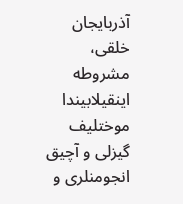آذربايجان خلقى، مشروطه اينقيلابيندا موختليف گيزلى و آچيق انجومنلرى و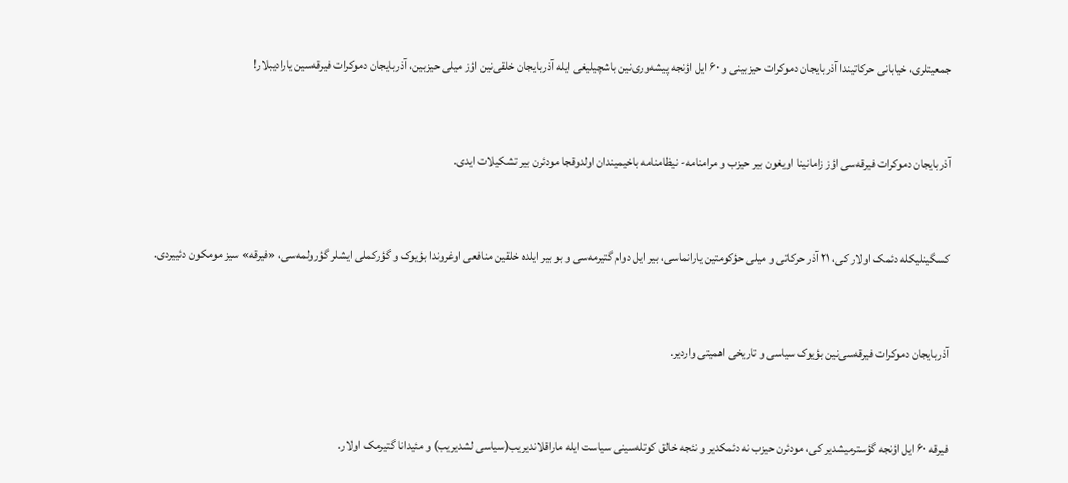جمعيتلرى، خيابانى حرکاتيندا آذربايجان دموکرات حيزبينى و ۶٠ ايل اؤنجه پيشه‌ورى‌نين باشچيليغى ايله آذربايجان خلقى‌نين اؤز ميلى حيزبين، آذربايجان دموکرات فيرقه‌سين ياراديبلار!



آذربايجان دموکرات فيرقه‌سى اؤز زامانينا اويغون بير حيزب و مرامنامه- نيظامنامه باخيميندان اولدوقجا مودئرن بير تشکيلات ايدى.



کسگينليکله دئمک اولار کى، ٢١ آذر حرکاتى و ميلى حؤکومتين يارانماسى، بير ايل دوام گتيرمه‌سى و بو بير ايلده خلقين منافعى اوغروندا بؤيوک و گؤرکملى ايشلر گؤرولمه‌سى، «فيرقه» سيز مومکون دئييردى.



آذربايجان دموکرات فيرقه‌سى‌نين بؤيوک سياسى و تاريخى اهميتى واردير.



فيرقه ۶٠ ايل اؤنجه گؤسترميشدير کى، مودئرن حيزب نه دئمکدير و نئجه خالق کوتله‌سينى سياست ايله ماراقلانديريب(سياسى لشديريب) و مئيدانا گتيرمک اولار.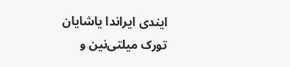ايندى ايراندا ياشايان تورک ميلتى‌نين و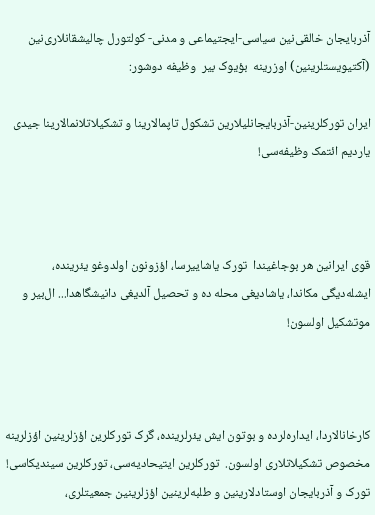آذربايجان خالقى‌نين سياسى-ايجتيماعى و مدنى- کولتورل چاليشقانلارى‌نين (آکتيويستلرينين) اوزرينه  بؤيوک بير  وظيفه دوشور:

ايران تورکلرينين-آذربايجانليلارين تشکول تاپمالارينا و تشکيلاتلانمالارينا جيدى يارديم ائتمک وظيفه‌سى!



قوى ايرانين هر بوجاغيندا  تورک ياشاييرسا، اؤزونون اولدوغو يئرينده، ايشله‌ديگى مکاندا، ياشاديغى محله ده و تحصيل آلديغى دانيشگاهدا... ال‌بير و موتشکيل اولسون!



کارخانالاردا، ايداره‌لرده و بوتون ايش يئرلرينده، گرک تورکلرين اؤزلرينين اؤزلرينه مخصوص تشکيلاتلارى اولسون.  تورکلرين ايتيحاديه‌سى، تورکلرين سينديکاسى!  تورک و آذربايجان اوستادلارينين و طلبه‌لرينين اؤزلرينين جمعيتلرى،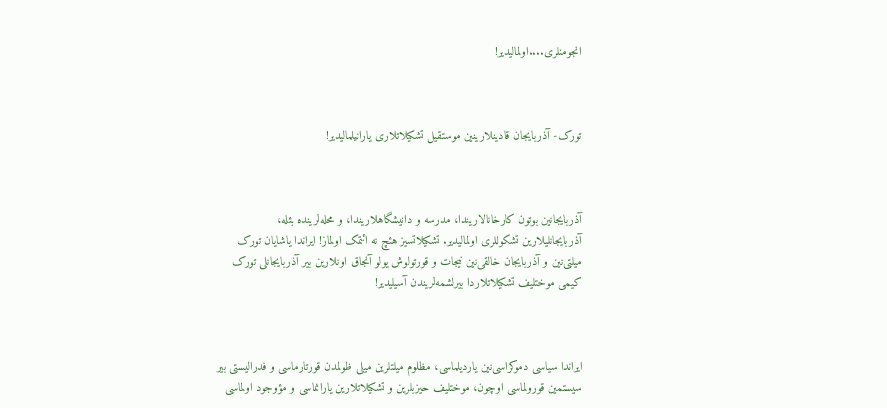انجومنلرى....اولماليدير!



تورک- آذربايجان قادينلارينين موستقيل تشکيلاتلارى يارانيلماليدير!



آذربايجانين بوتون کارخانالاريندا، مدرسه‌ و دانيشگاهلاريندا، و محله‌لرينده بئله،   آذربايجانليلارين تشکوللرى اولماليدير. تشکيلاتسيز هئچ نه ائتمک اولماز! ايراندا ياشايان تورک ميلتى‌نين و آذربايجان خالقى‌نين نيجات و قورتولوش يولو آنجاق اونلارين بير آذربايجانلى تورک کيمى موختليف تشکيلاتلاردا بيرلشمه‌لريندن آسيليدير!



ايراندا سياسى دموکراسى‌نين يارديلماسى، مظلوم ميلتلرين ميلى ظولمدن قورتارماسى و فدراليستى بير سيستمين قورولماسى اوچون، موختليف حيزبلرين و تشکيلاتلارين يارانماسى و مؤوجود اولماسى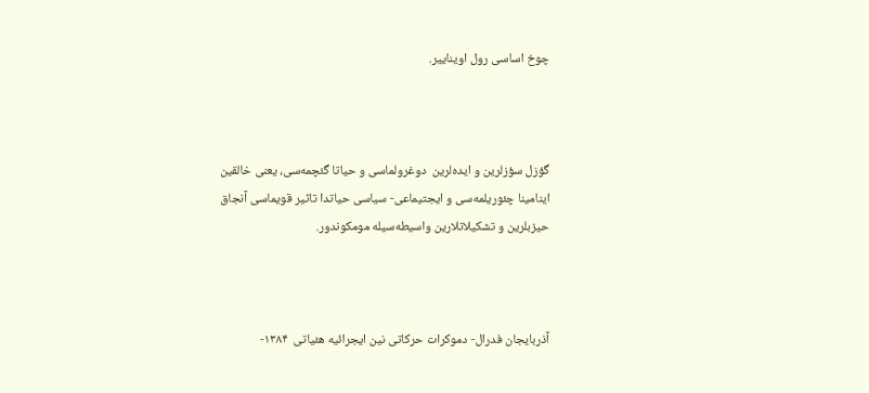چوخ اساسى رول اوينايير.



گؤزل سؤزلرين و ايده‌لرين  دوغرولماسى و حياتا گئچمه‌سى، يعنى خالقين اينامينا چئوريلمه‌سى و ايجتيماعى- سياسى حياتدا تاثير قويما‌سى آنجاق حيزبلرين و تشکيلاتلارين واسيطه‌سيله مومکوندور.



آذربايجان فدرال- دموکرات حرکاتى ‌نين ايجرائيه هئياتى  ١٣٨۴-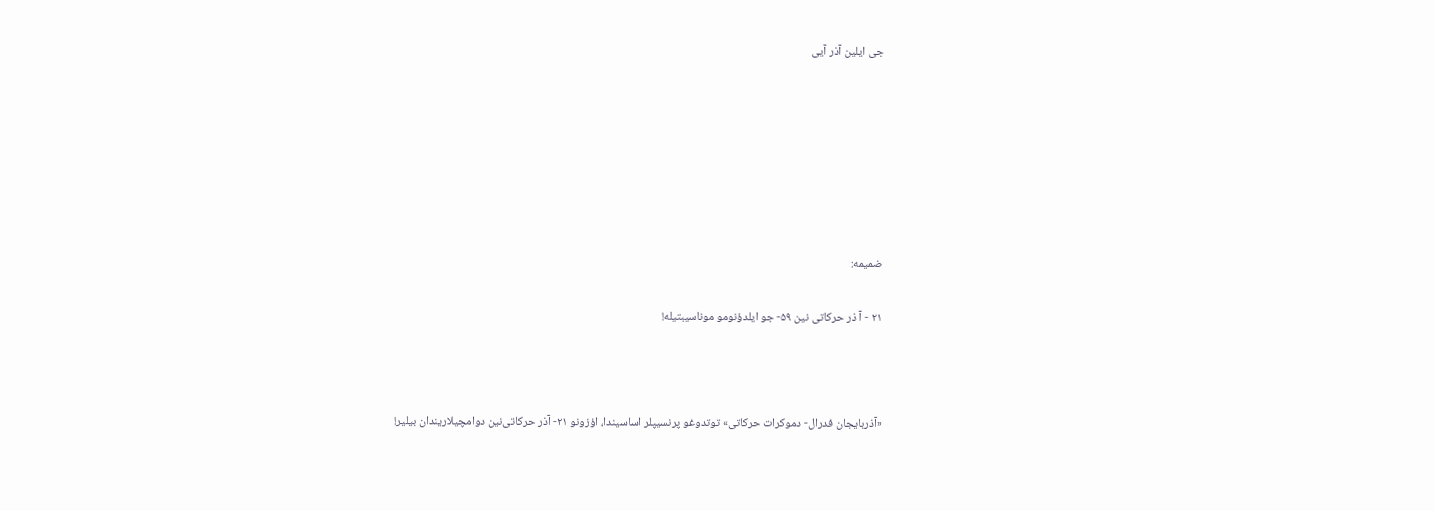جى ايلين آذر آيى







ضميمه:

٢١ - آ ذر حرکاتى نين ۵٩- جو ايلدؤنومو موناسيبتيله!



«آذربايجان فدرال- دموکرات حرکاتى» توتدوغو پرنسيپلر اساسيندا، اؤزونو ٢١- آذر حرکاتى‌نين دوامچيلاريندان بيلير!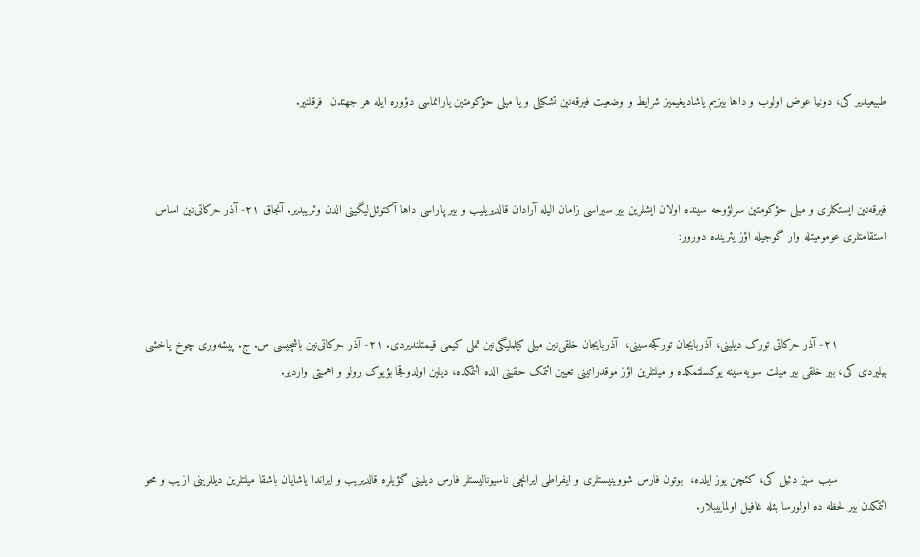طبيعيدير کى، دونيا عوض اولوب و داها بيزيم ياشاديغيميز شرايط و وضعيت فيرقه‌نين تشکيلى و يا ميلى حؤکومتين يارانماسى دؤوره ايله هر جهتدن  فرقلنير.



فيرقه‌نين ايستکلرى و ميلى حؤکومتين سرلؤوحه سينده اولان ايشلرين بير سيراسى زامان اليله آرادان قالديريليب و بير پاراسى داها آکتوئل‌ليگينى الدن وئريبدير. آنجاق ٢١- آذر حرکاتى‌نين اساس استقامتلرى عوموميتله وار گوجيله اؤز يئرينده دورور:



              ٢١- آذر حرکاتى تورک ديلينى، آذربايجان تورکجه‌سينى،  آذربايجان خلقى‌نين ميلى کيلمليگى‌نين تملى کيمى قيمتلنديردى. ٢١- آذر حرکاتى‌نين باشچيسى س. ج. پيشه‌ورى چوخ ياخشى بيليردى کى، بير خلقى بير ميلت سويه‌سينه يوکسلتمکده و ميلتلرين اؤز موقدراتينى تعيين ائتمک حقينى الده ائتمکده، ديلين اولدوقجا بؤيوک رولو و اهميتى واردير.



              سبب سيز دئيل کى، کئچن يوز ايلده،  بوتون فارس شووينيستلرى و ايفراطى ايرانچى ناسيوناليستلر فارس ديلينى گؤيلره قالديريب و ايراندا ياشايان باشقا ميلتلرين ديللرينى ازيب و محو ائتمکدن بير لحظه ده اولورسا بئله غافيل اولماييبلار.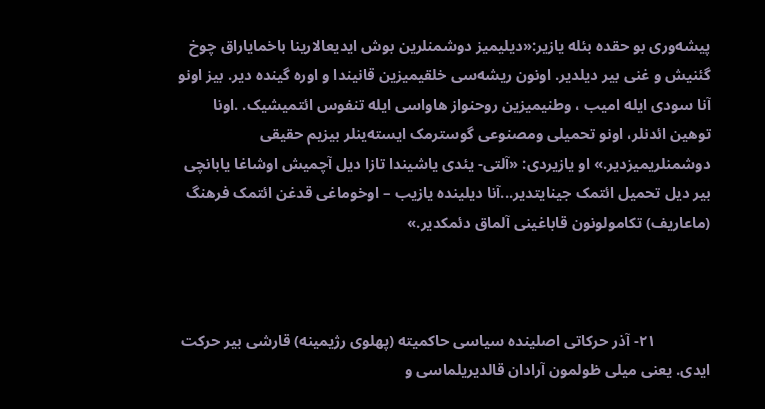پيشه‌ورى بو حقده بئله يازير:«ديليميز دوشمنلرين بوش ايديعالارينا باخماياراق چوخ گئنيش و غنى بير ديلدير. اونون ريشه‌سى خلقيميزين قانيندا و اوره گينده دير. بيز اونو آنا سودى ايله اميب ، وطنيميزين روحنواز هاواسى ايله تنفوس ائتميشيک. .اونا توهین ائدنلر، اونو تحمیلی ومصنوعی گوسترمک ایسته‌ينلر بیزیم حقیقی دوشمنلريميزدير.» او يازيردى: «آلتى- يئدى ياشيندا تازا ديل آچميش اوشاغا يابانچى بير ديل تحميل ائتمک جينايتدير...آنا ديلينده يازيب – اوخوماغى قدغن ائتمک فرهنگ (ماعاريف) تکامولونون قاباغينى آلماق دئمکدير.»



              ٢١- آذر حرکاتى اصلينده سياسى حاکميته (پهلوى رژيمينه) قارشى بير حرکت ايدى. يعنى ميلى ظولمون آرادان قالديريلماسى و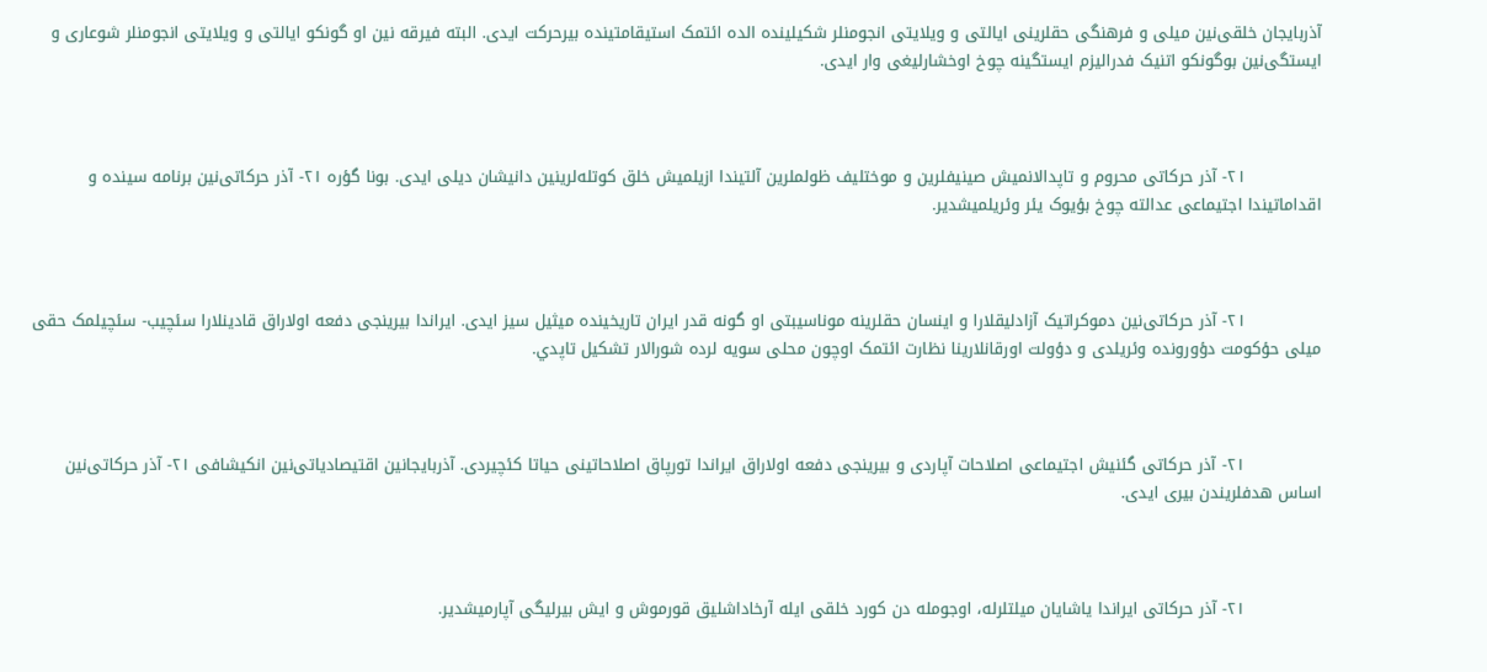آذربايجان خلقى‌نين ميلى و فرهنگى حقلرينى ايالتى و ويلايتى انجومنلر شکيلينده الده ائتمک استيقامتينده بيرحرکت ايدى. البته فيرقه نين او گونکو ايالتى و ويلايتى انجومنلر شوعارى و ايستگى‌نين بوگونکو اتنيک فدراليزم ايستگينه چوخ اوخشارليغى وار ايدى.



              ٢١- آذر حرکاتى محروم و تاپدالانميش صينيفلرين و موختليف ظولملرين آلتيندا ازيلميش خلق کوتله‌لرينين دانيشان ديلى ايدى. بونا گؤره ٢١- آذر حرکاتى‌نين برنامه سينده و اقداماتيندا اجتيماعى عدالته چوخ بؤيوک يئر وئريلميشدير.



              ٢١- آذر حرکاتى‌نين دموکراتيک آزادليقلارا و اينسان حقلرينه موناسيبتى او گونه قدر ايران تاريخينده ميثيل سيز ايدى. ايراندا بيرينجى دفعه اولاراق قادينلارا سئچيب- سئچيلمک حقى ميلى حؤکومت دؤورونده وئريلدى و دؤولت اورقانلارينا نظارت ائتمک اوچون محلى سويه لرده شورالار تشکيل تاپدي.



              ٢١- آذر حرکاتى گئنيش اجتيماعى اصلاحات آپاردى و بيرينجى دفعه اولاراق ايراندا تورپاق اصلاحاتينى حياتا کئچيردى. آذربايجانين اقتيصادياتى‌نين انکيشافى ٢١- آذر حرکاتى‌نين اساس هدفلريندن بيرى ايدى.



              ٢١- آذر حرکاتى ايراندا ياشايان ميلتلرله، اوجومله دن کورد خلقى ايله آرخاداشليق قورموش و ايش بيرليگى آپارميشدير.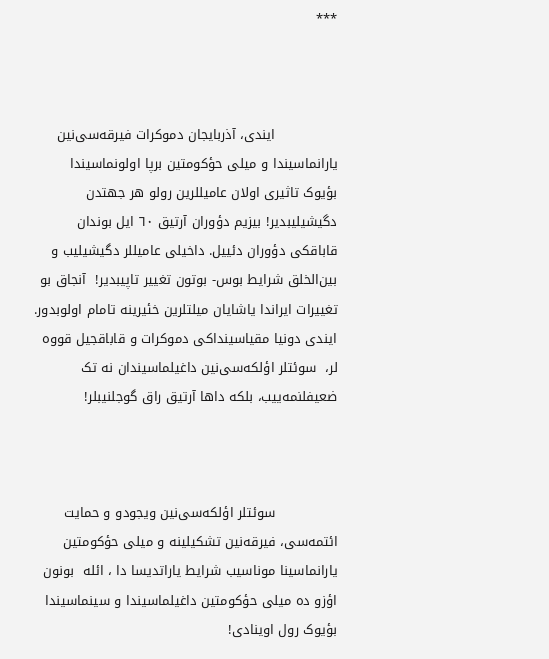***



              ايندى، آذربايجان دموکرات فيرقه‌سى‌نين يارانماسيندا و ميلى حؤکومتين برپا اولونماسيندا بؤيوک تاثيرى اولان عاميللرين رولو هر جهتدن دگيشيليبدير! بيزيم دؤوران آرتيق ٦٠ ايل بوندان قاباقکى دؤوران دئييل. داخيلى عاميللر دگيشيليب و بين‌الخلق شرايط بوس- بوتون تغيير تاپيبدير!  آنجاق بو تغييرات ايراندا ياشايان ميلتلرين خئيرينه تامام اولوبدور. ايندى دونيا مقياسينداکى دموکرات و قاباقجيل قووه لر،  سوئتلر اؤلکه‌سى‌نين داغيلماسيندان نه تک ضعيفلنمه‌ييب، بلکه داها آرتيق راق گوجلنيبلر!



              سوئتلر اؤلکه‌سى‌نين ويجودو و حمايت ائتمه‌سى، فيرقه‌نين تشکيلينه و ميلى حؤکومتين يارانماسينا موناسيب شرايط ياراتديسا دا ، ائله  بونون اؤزو ده ميلى حؤکومتين داغيلماسيندا و سينماسيندا بؤيوک رول اوينادى!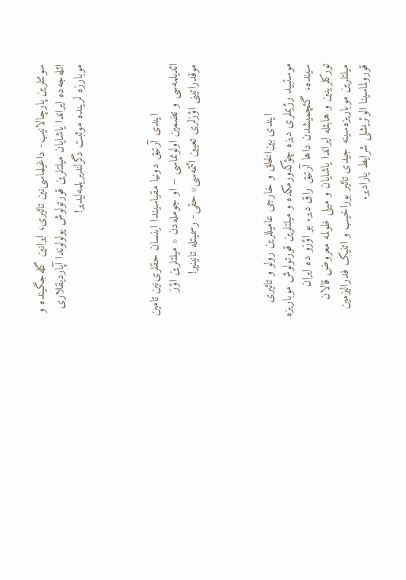سوئتلرين پارچالانيب- داغيلماسى‌نين تاثيرى، ايرانين گله‌جگينده و ائله‌جه‌ده ايراندا ياشايان ميلتلرين قورتولوش يولولوندا آپارديقلارى موبارزه لرينده موثبت دگرلنديريلمه‌ليدير!



              ايندى آرتيق دونيا مقياسيندا اينسان حقلرى‌نين تامين ائديلمه‌سى و تضمين اولونماسى – او جومله‌دن « ميلتلرين اؤز موقدراتينى اؤزلرى تعيين ائتمه‌سى» حقى- رسميتله تانينير!



              ايندى بين‌الخلق و خارجى عاميللرين رولو و تاثيرى موستبيد رژيملرى ديزه چؤکدورمکده و ميلتلرين قورتولوش موباريزه سينده، گئچميشدن داها آرتيق راق دير. بو اؤزو ده ايران تورکلرينين و هابئله ايراندا ياشايان و ميلى ظولمه معروض قالان ميلتلرين موباريزه‌سينه جيدى تاثير بوراخيب و اتنيک فدراليزمين قورولماسينا الوئريشلى شرايط يارادير.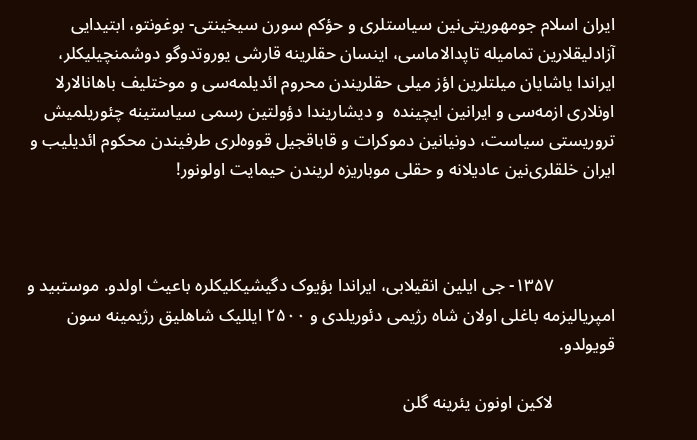ايران اسلام جومهوريتى‌نين سياستلرى و حؤکم سورن سيخينتى- بوغونتو، ابتيدايى آزادليقلارين تماميله تاپدالاماسى، اينسان حقلرينه قارشى يوروتدوگو دوشمنچيليکلر، ايراندا ياشايان ميلتلرين اؤز ميلى حقلريندن محروم ائديلمه‌سى و موختليف باهانالارلا اونلارى ازمه‌سى و ايرانين ايچينده  و ديشاريندا دؤولتين رسمى سياستينه چئوريلميش تروريستى سياست، دونيانين دموکرات و قاباقجيل قووه‌لرى طرفيندن محکوم ائديليب و ايران خلقلرى‌نين عاديلانه و حقلى موباريزه لريندن حيمايت اولونور!



              ١٣۵٧- جى ايلين انقيلابى، ايراندا بؤيوک دگيشيکليکلره باعيث اولدو. موستبيد و امپرياليزمه باغلى اولان شاه رژيمى دئوريلدى و ٢۵٠٠ ايلليک شاهليق رژيمينه سون قويولدو.

              لاکين اونون يئرينه گلن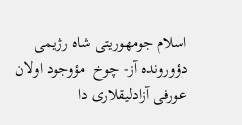اسلام جومهوريتى شاه رژيمى دؤورونده آز- چوخ  مؤوجود اولان عورفى آزادليقلارى دا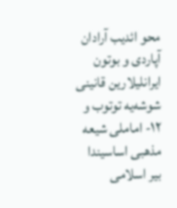محو ائديب آرادان آپاردى و بوتون ايرانليلارين قانينى شوشه‌يه توتوب و ١٢- اماملى شيعه مذهبى اساسيندا بير اسلامى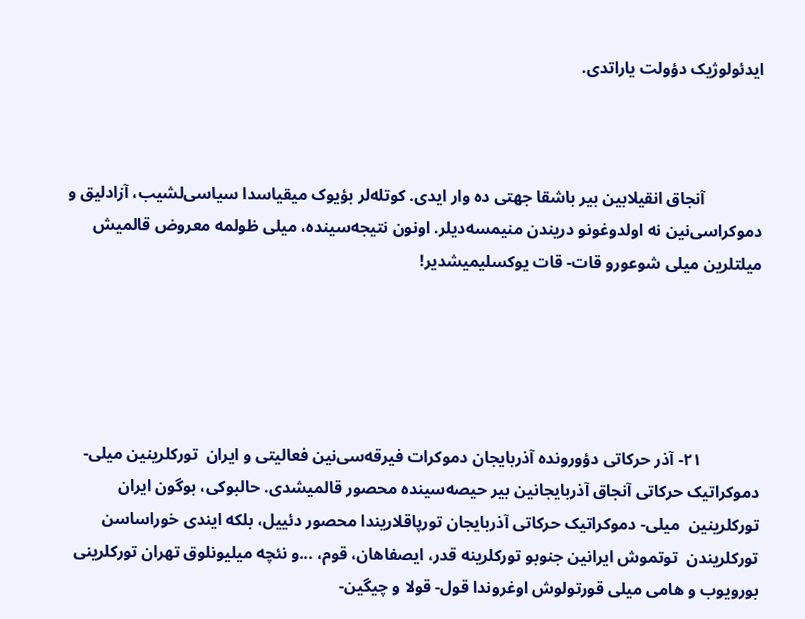ايدئولوژيک دؤولت ياراتدى.



              آنجاق انقيلابين بير باشقا جهتى ده وار ايدى. کوتله‌لر بؤيوک ميقياسدا سياسى‌لشيب، آزادليق و دموکراسى‌نين نه اولدوغونو دريندن منيمسه‌ديلر. اونون نتيجه‌سينده، ميلى ظولمه معروض قالميش ميلتلرين ميلى شوعورو قات- قات يوکسليميشدير!





              ٢١- آذر حرکاتى دؤورونده آذربايجان دموکرات فيرقه‌سى‌نين فعاليتى و ايران  تورکلرينين ميلى- دموکراتيک حرکاتى آنجاق آذربايجانين بير حيصه‌سينده محصور قالميشدى. حالبوکى، بوگون ايران تورکلرينين  ميلى- دموکراتيک حرکاتى آذربايجان تورپاقلاريندا محصور دئييل، بلکه ايندى خوراساسن تورکلريندن  توتموش ايرانين جنوبو تورکلرينه قدر، ايصفاهان، قوم، ...و نئچه ميليونلوق تهران تورکلرينى بورويوب و هامى ميلى قورتولوش اوغروندا قول- قولا و چيگين-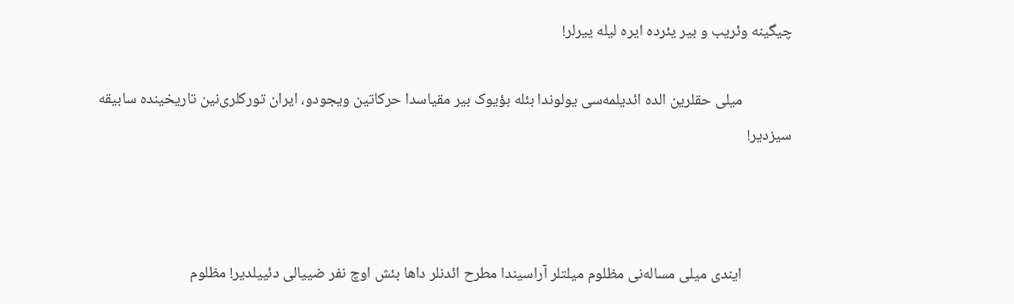چيگينه وئريب و بير يئرده ايره ليله ييرلر!

              ميلى حقلرين الده ائديلمه‌سى يولوندا بئله بؤيوک بير مقياسدا حرکاتين ويجودو، ايران تورکلرى‌نين تاريخينده سابيقه سيزدير!



              ايندى ميلى مساله‌نى مظلوم ميلتلر آراسيندا مطرح ائدنلر داها بئش اوچ نفر ضييالى دئييلدير! مظلوم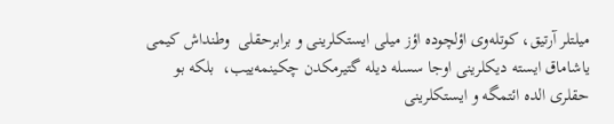ميلتلر آرتيق، کوتله‌وى اؤلچوده اؤز ميلى ايستکلرينى و برابرحقلى  وطنداش کيمى ياشاماق ايسته ديکلرينى اوجا سسله ديله گتيرمکدن چکينمه‌ييب،  بلکه بو حقلرى الده ائتمگه و ايستکلرينى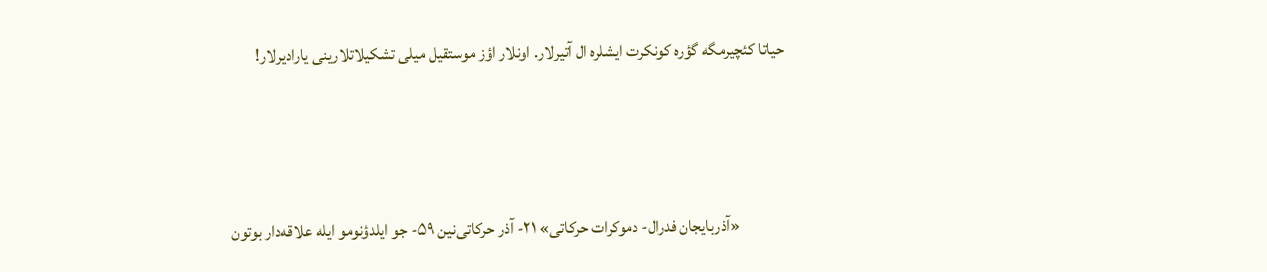حياتا کئچيرمگه گؤره کونکرت ايشلره ال آتيرلار. اونلار اؤز موستقيل ميلى تشکيلاتلارينى ياراديرلار!



              «آذربايجان فدرال- دموکرات حرکاتى» ٢١- آذر حرکاتى‌نين ۵٩- جو ايلدؤنومو ايله علاقه‌دار بوتون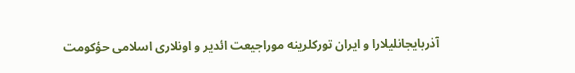آذربايجانليلارا و ايران تورکلرينه موراجيعت ائدير و اونلارى اسلامى حؤکومت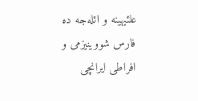علئيهينه و ائله‌جه ده فارس شووينيزمى و افراطى ايرانچى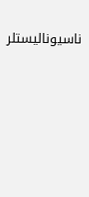ناسيوناليستلر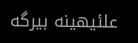علئيهينه بيرگه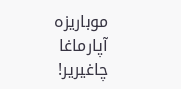موباريزه آپارماغا چاغيرير!